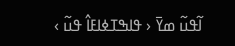ߊ߬ߟߎ߬ ߘߌ߫ ‹ ߟߊߒߠߦߊߓߊ߮ ߟߎ߬ ›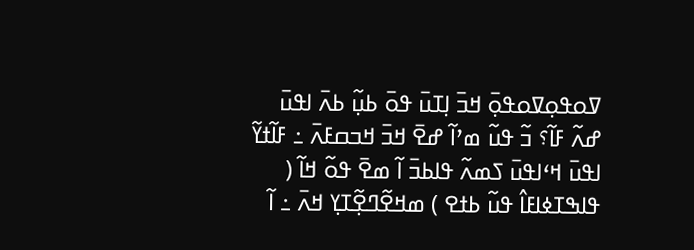ߜߋߟߋ߲ߜߋߟߋ߲߫ ߞߏ߫ ߊ߲ߠߎ߫ ߟߋ߫ ߕߎ߲߬ ߕߍ߫ ߊߟߎ߫ ߝߍ߬ ߓߊ߬؟ ߏ߬ ߟߎ߬ ߘߴߊ߬ ߝߐ߫ ߞߏ߫ ߞߏߛߓߍ߫ ߸ ߓߊ߬ߙߌ߬ ߊߟߎ߫ ߞߵߊߟߎ߫ ߖߘߍ߬ ߟߊߕߏ߫ ߊ߬ ߘߐ߫ ߟߋ߬ ߞߊ߬ ( ߟߊߒߠߦߊߓߊ߮ ߟߎ߬ ߕߙߐ ) ߘߞߐ߬ߣߐ߲߬ߠߌ߲ ߞߍ߫ ߸ ߊ߬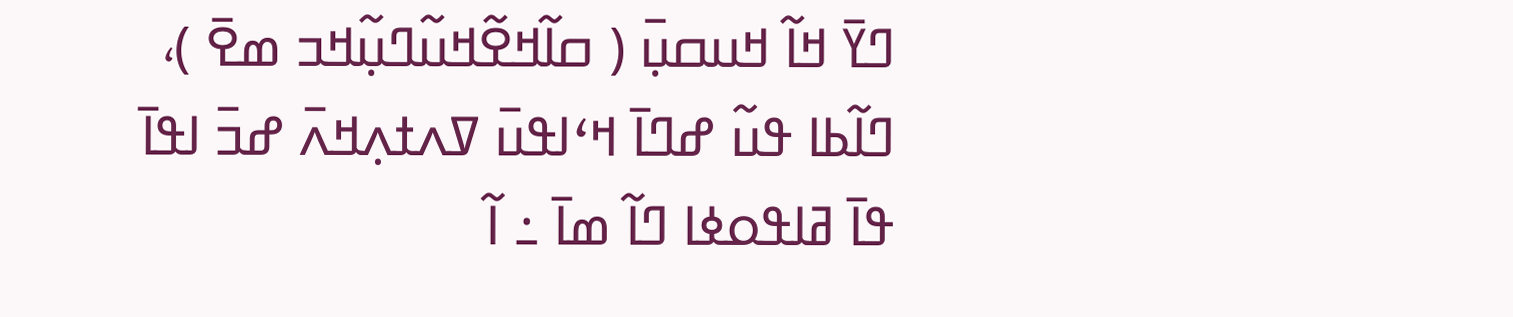ߣߌ߫ ߞߊ߬ ߞߎߛߎ߲߫ ( ߛߊ߬ߞߐ߬ߞߎ߬ߣߎ߲߬ߞߏ ߘߐ߫ )، ߣߊ߬ߕߊ ߟߎ߬ ߝߣߊ߫ ߞߵߊߟߎ߫ ߜߍߙߍ߲ߞߍ߫ ߝߏ߫ ߊߟߊ߫ ߟߊ߫ ߥߊߟߋߦߊ ߣߊ߬ ߘߊ߫ ߸ ߊ߬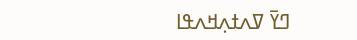ߣߌ߫ ߜߍߙߍ߲ߞߍߟߊ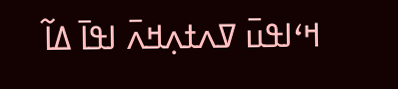ߞߵߊߟߎ߫ ߜߍߙߍ߲ߞߍ߫ ߊߟߊ߫ ߡߊ߬